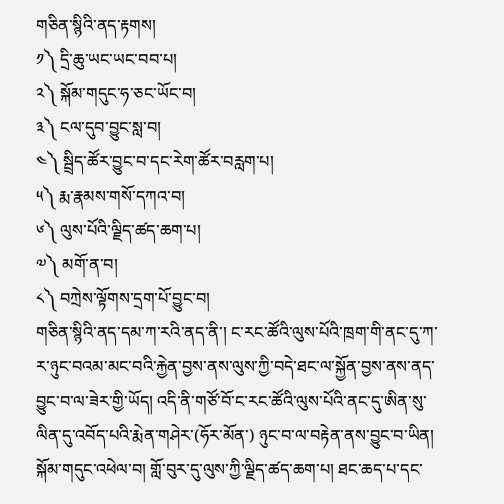གཅིན་སྙིའི་ནད་རྟགས།
༡༽ དྲི་ཆུ་ཡང་ཡང་བབ་པ།
༢༽ སྐོམ་གདུང་ཧ་ཅང་ཡོང་བ།
༣༽ ངལ་དུབ་བྱུང་སླ་བ།
༤༽ སྦྲིད་ཚོར་བྱུང་བ་དང་རེག་ཚོར་བརླག་པ།
༥༽ རྨ་རྣམས་གསོ་དཀའ་བ།
༦༽ ལུས་པོའི་ལྗིད་ཚད་ཆག་པ།
༧༽ མགོ་ན་བ།
༨༽ བཀྲེས་ལྟོགས་དྲག་པོ་བྱུང་བ།
གཅིན་སྙིའི་ནད་དམ་ཀ་རའི་ནད་ནི་། ང་རང་ཚོའི་ལུས་པོའི་ཁྲག་གི་ནང་དུ་ཀ་ར་ཉུང་བའམ་མང་བའི་རྐྱེན་བྱས་ནས་ལུས་ཀྱི་བདེ་ཐང་ལ་སྐྱོན་བྱས་ནས་ནད་བྱུང་བ་ལ་ཟེར་གྱི་ཡོད། འདི་ནི་གཙོ་བོ་ང་རང་ཚོའི་ལུས་པོའི་ནང་དུ་ཨིན་སུ་ལིན་དུ་འབོད་པའི་རྨེན་གཤེར་(ཧོར་མོན་) ཉུང་བ་ལ་བརྟེན་ནས་བྱུང་བ་ཡིན། སྐོམ་གདུང་འཕེལ་བ། གློ་བུར་དུ་ལུས་ཀྱི་ལྗིད་ཚད་ཆག་པ། ཐང་ཆད་པ་དང་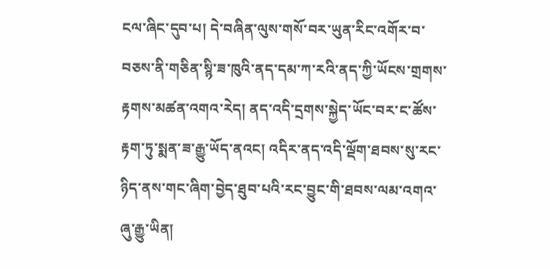ངལ་ཞིང་དུབ་པ། དེ་བཞིན་ལུས་གསོ་བར་ཡུན་རིང་འགོར་བ་བཅས་ནི་གཅིན་སྙི་ཟ་ཁུའི་ནད་དམ་ཀ་རའི་ནད་ཀྱི་ཡོངས་གྲགས་རྟགས་མཚན་འགའ་རེད། ནད་འདི་དྲགས་སྐྱེད་ཡོང་བར་ང་ཚོས་རྟག་ཏུ་སྨན་ཟ་རྒྱུ་ཡོད་ནའང། འདིར་ནད་འདི་ལྡོག་ཐབས་སུ་རང་ཉིད་ནས་གང་ཞིག་བྱེད་ཐུབ་པའི་རང་བྱུང་གི་ཐབས་ལམ་འགའ་ཞུ་རྒྱུ་ཡིན།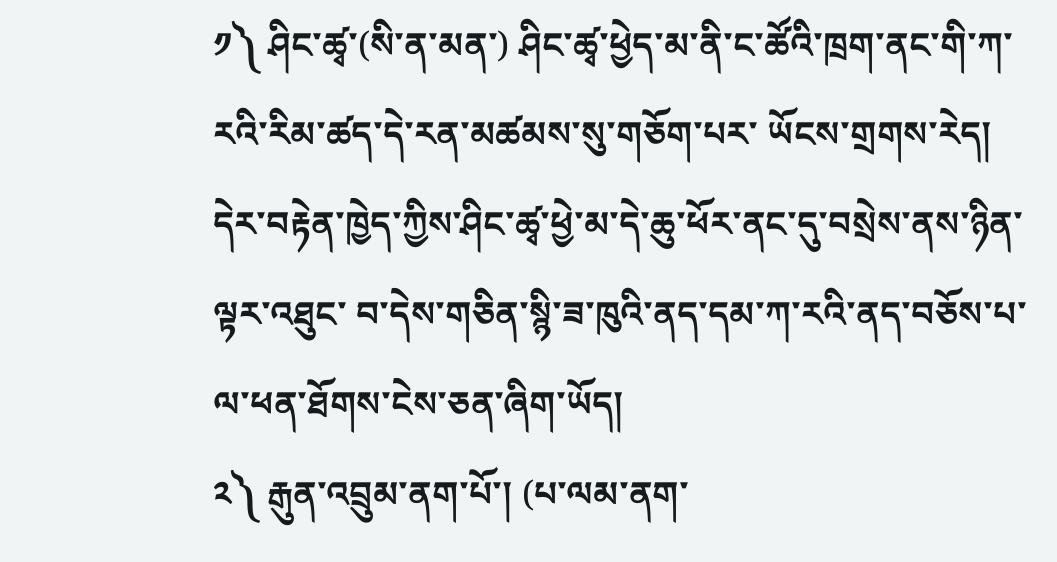༡༽ ཤིང་ཚྭ་(སི་ན་མན་) ཤིང་ཚྭ་ཕྱེད་མ་ནི་ང་ཚོའི་ཁྲག་ནང་གི་ཀ་རའི་རིམ་ཚད་དེ་རན་མཚམས་སུ་གཅོག་པར་ ཡོངས་གྲགས་རེད། དེར་བརྟེན་ཁྱེད་ཀྱིས་ཤིང་ཚྭ་ཕྱེ་མ་དེ་ཆུ་ཕོར་ནང་དུ་བསྲེས་ནས་ཉིན་ལྟར་འཐུང་ བ་དེས་གཅིན་སྙི་ཟ་ཁུའི་ནད་དམ་ཀ་རའི་ནད་བཅོས་པ་ལ་ཕན་ཐོགས་ངེས་ཅན་ཞིག་ཡོད།
༢༽ རྒུན་འབྲུམ་ནག་པོ་། (པ་ལམ་ནག་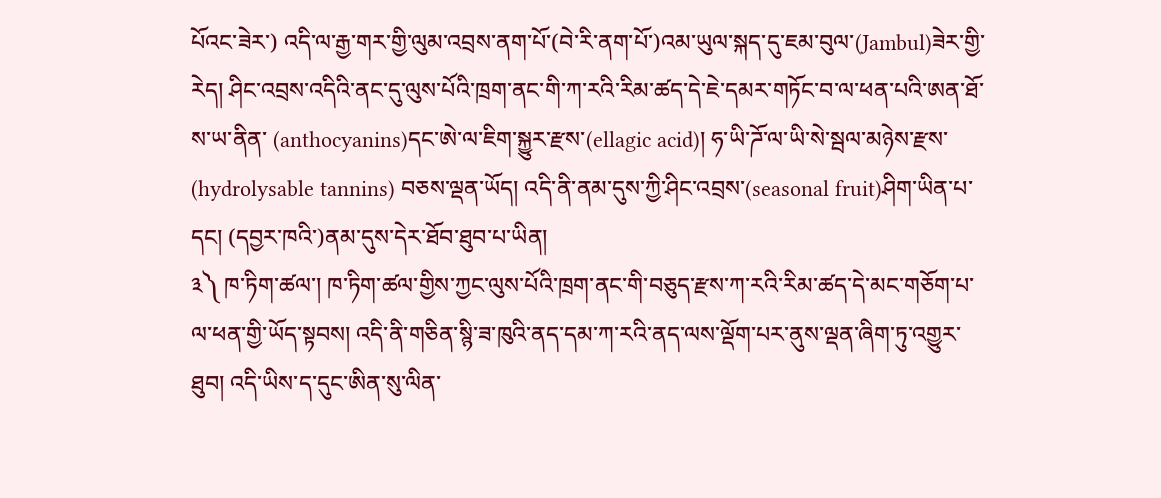པོའང་ཟེར་) འདི་ལ་རྒྱ་གར་གྱི་ལུམ་འབྲས་ནག་པོ་(བེ་རི་ནག་པོ་)འམ་ཡུལ་སྐད་དུ་ཇམ་བུལ་(Jambul)ཟེར་གྱི་རེད། ཤིང་འབྲས་འདིའི་ནང་དུ་ལུས་པོའི་ཁྲག་ནང་གི་ཀ་རའི་རིམ་ཚད་དེ་ཇེ་དམར་གཏོང་བ་ལ་ཕན་པའི་ཨན་ཐོ་ས་ཡ་ནིན་ (anthocyanins)དང་ཨེ་ལ་ཇིག་སྐྱུར་རྫས་(ellagic acid)། ཧ་ཡི་ཌོ་ལ་ཡི་སེ་སྦལ་མཉེས་རྫས་ (hydrolysable tannins) བཅས་ལྡན་ཡོད། འདི་ནི་ནམ་དུས་ཀྱི་ཤིང་འབྲས་(seasonal fruit)ཤིག་ཡིན་པ་དང། (དབྱར་ཁའི་)ནམ་དུས་དེར་ཐོབ་ཐུབ་པ་ཡིན།
༣༽ ཁ་ཏིག་ཚལ་། ཁ་ཏིག་ཚལ་གྱིས་ཀྱང་ལུས་པོའི་ཁྲག་ནང་གི་བཅུད་རྫས་ཀ་རའི་རིམ་ཚད་དེ་མང་གཅོག་པ་ ལ་ཕན་གྱི་ཡོད་སྟབས། འདི་ནི་གཅིན་སྙི་ཟ་ཁུའི་ནད་དམ་ཀ་རའི་ནད་ལས་ལྡོག་པར་ནུས་ལྡན་ཞིག་ཏུ་འགྱུར་ ཐུབ། འདི་ཡིས་ད་དུང་ཨིན་སུ་ལིན་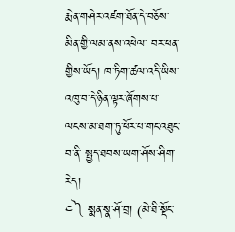རྨེན་གཤེར་འཛག་ཐོན་དེ་བཅོས་མིན་གྱི་ལམ་ནས་འཕེལ་ བར་ཕན་གྱིས་ཡོད། ཁ་ཏིག་ཚལ་འདི་ཡིས་འཁུ་བ་དེ་ཉིན་ལྟར་ཞོགས་པ་ལངས་མ་ཐག་ཏུ་ཕོར་པ་གང་འཐུང་བ་ནི་ སྤྱད་ཐབས་ཡག་ཤོས་ཤིག་རེད།
༤༽ སྨན་སྣ་ཤོ་བྲ། (མེ་ཐི་སྡོང་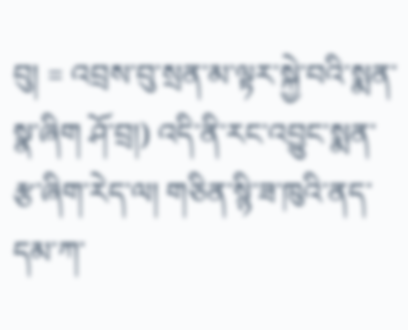བུ། = འབྲས་བུ་སྲན་མ་ལྟར་སྐྱེ་བའི་སྨན་སྣ་ཞིག ཤོ་བྲ།) འདི་ནི་རང་འབྱུང་སྨན་རྩ་ཞིག་རེད་ལ། གཅིན་སྙི་ཟ་ཁུའི་ནད་དམ་ཀ་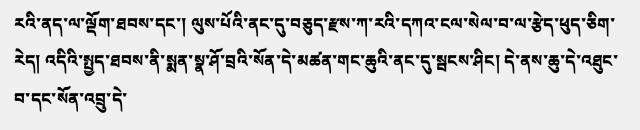རའི་ནད་ལ་ལྡོག་ཐབས་དང་། ལུས་པོའི་ནང་དུ་བཅུད་རྫས་ཀ་རའི་དཀའ་ངལ་སེལ་བ་ལ་རྩེད་ཕུད་ཅིག་རེད། འདིའི་སྤྱད་ཐབས་ནི་སྨན་སྣ་ཤོ་བྲའི་སོན་དེ་མཚན་གང་ཆུའི་ནང་དུ་སྦངས་ཤིང། དེ་ནས་ཆུ་དེ་འཐུང་བ་དང་སོན་འབྲུ་དེ་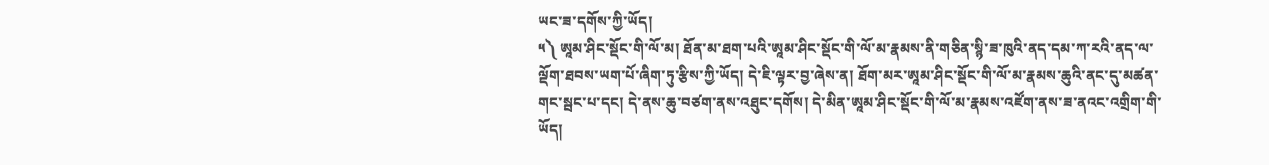ཡང་ཟ་དགོས་ཀྱི་ཡོད།
༥༽ ཨཱམ་ཤིང་སྡོང་གི་ལོ་མ། ཐོན་མ་ཐག་པའི་ཨཱམ་ཤིང་སྡོང་གི་ལོ་མ་རྣམས་ནི་གཅིན་སྙི་ཟ་ཁུའི་ནད་དམ་ཀ་རའི་ནད་ལ་ལྡོག་ཐབས་ཡག་པོ་ཞིག་ཏུ་རྩིས་ཀྱི་ཡོད། དེ་ཇི་ལྟར་བྱ་ཞེས་ན། ཐོག་མར་ཨཱམ་ཤིང་སྡོང་གི་ལོ་མ་རྣམས་ཆུའི་ནང་དུ་མཚན་གང་སྦང་པ་དང། དེ་ནས་ཆུ་བཙག་ནས་འཐུང་དགོས། དེ་མིན་ཨཱམ་ཤིང་སྡོང་གི་ལོ་མ་རྣམས་འཛོག་ནས་ཟ་ནའང་འགྲིག་གི་ཡོད།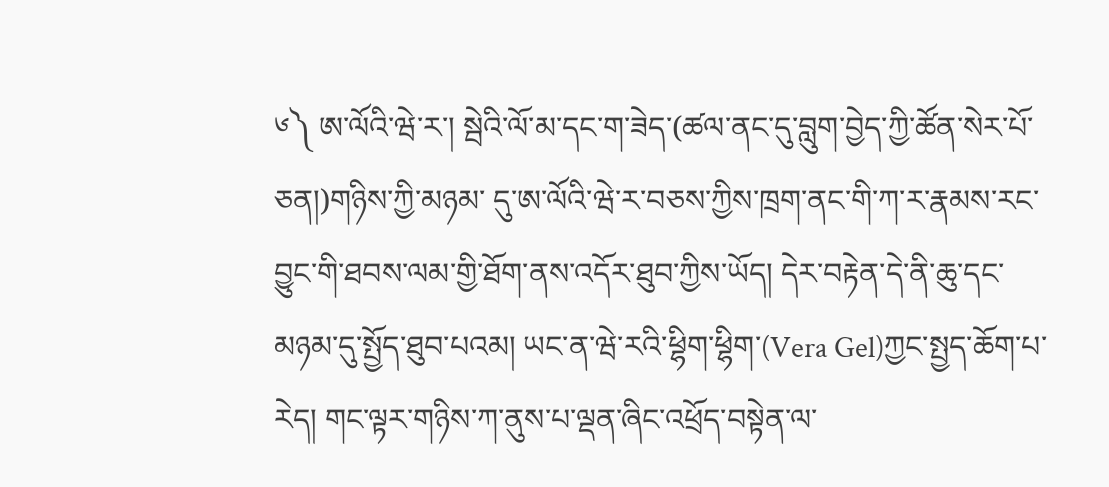༦༽ ཨ་ལོའི་ཝེ་ར་། སྦེའི་ལོ་མ་དང་ག་ཟེད་(ཚལ་ནང་དུ་བླུག་བྱེད་ཀྱི་ཚོན་སེར་པོ་ཅན།)གཉིས་ཀྱི་མཉམ་ དུ་ཨ་ལོའི་ཝེ་ར་བཅས་ཀྱིས་ཁྲག་ནང་གི་ཀ་ར་རྣམས་རང་བྱུང་གི་ཐབས་ལམ་གྱི་ཐོག་ནས་འདོར་ཐུབ་ཀྱིས་ཡོད། དེར་བརྟེན་དེ་ནི་ཆུ་དང་མཉམ་དུ་སྤྱོད་ཐུབ་པའམ། ཡང་ན་ཝེ་རའི་ཕྷིག་ཕྷིག་(Vera Gel)ཀྱང་སྤྱད་ཆོག་པ་རེད། གང་ལྟར་གཉིས་ཀ་ནུས་པ་ལྡན་ཞིང་འཕྲོད་བསྟེན་ལ་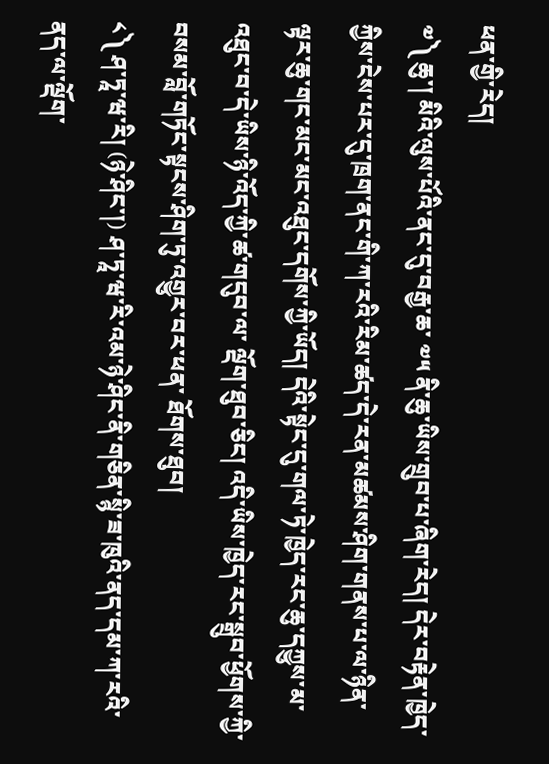ཕན་གྱི་རེད།
༧༽ ཆུ་། མིའི་ལུས་པོའི་ནང་དུ་བརྒྱ་ཆ་ ༧༥ ནི་ཆུ་ཡིས་གྲུབ་པ་ཞིག་རེད། དེར་བརྟེན་ཁྱེད་ཀྱིས་ངེས་པར་དུ་ཁྲག་ནང་གི་ཀ་རའི་རིམ་ཚད་དེ་རན་མཚམས་ཤིག་གནས་པ་ལ་ཉིན་ལྟར་ཆུ་གང་མང་མང་འཐུང་དགོས་ཀྱི་ཡོད། དེའི་སྟེང་དུ་གལ་ཏེ་ཁྱེད་རང་ཆུ་དཀྱུས་མ་འཐུང་བ་དེ་ཡིས་ཉི་འོད་ཀྱི་ཚ་གདུབ་ལ་ ལྡོག་ཐུབ་ཅིང། འདི་ཡིས་ཁྱེད་རང་སྒྲུབ་ཕྱོགས་ཀྱི་བསམ་བློ་གཏོང་སྟངས་ཤིག་ཏུ་འགྱུར་བར་ཕན་ ཐོགས་ཐུབ།
༨༽ ཤ་ཏཱ་ཝ་རི། (ཉེ་ཤིང་།) ཤ་ཏཱ་ཝ་རི་འམ་ཉེ་ཤིང་ནི་གཅིན་སྙི་ཟ་ཁུའི་ནད་དམ་ཀ་རའི་ནད་ལ་ལྡོག་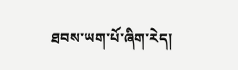ཐབས་ཡག་པོ་ཞིག་རེད།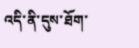འདི་ནི་དུས་ཐོག་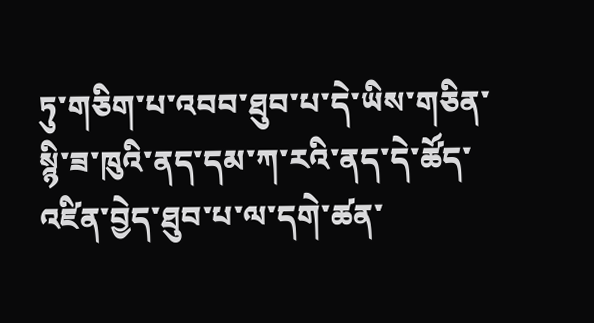ཏུ་གཅིག་པ་འབབ་ཐུབ་པ་དེ་ཡིས་གཅིན་སྙི་ཟ་ཁུའི་ནད་དམ་ཀ་རའི་ནད་དེ་ཚོད་འཛིན་བྱེད་ཐུབ་པ་ལ་དགེ་ཚན་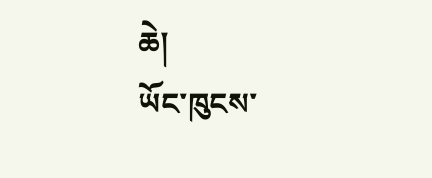ཆེ།
ཡོང་ཁུངས་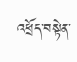འཕྲོད་བསྟེན་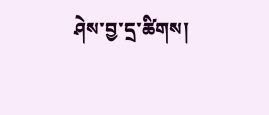ཤེས་བྱ་དྲ་ཚིགས།